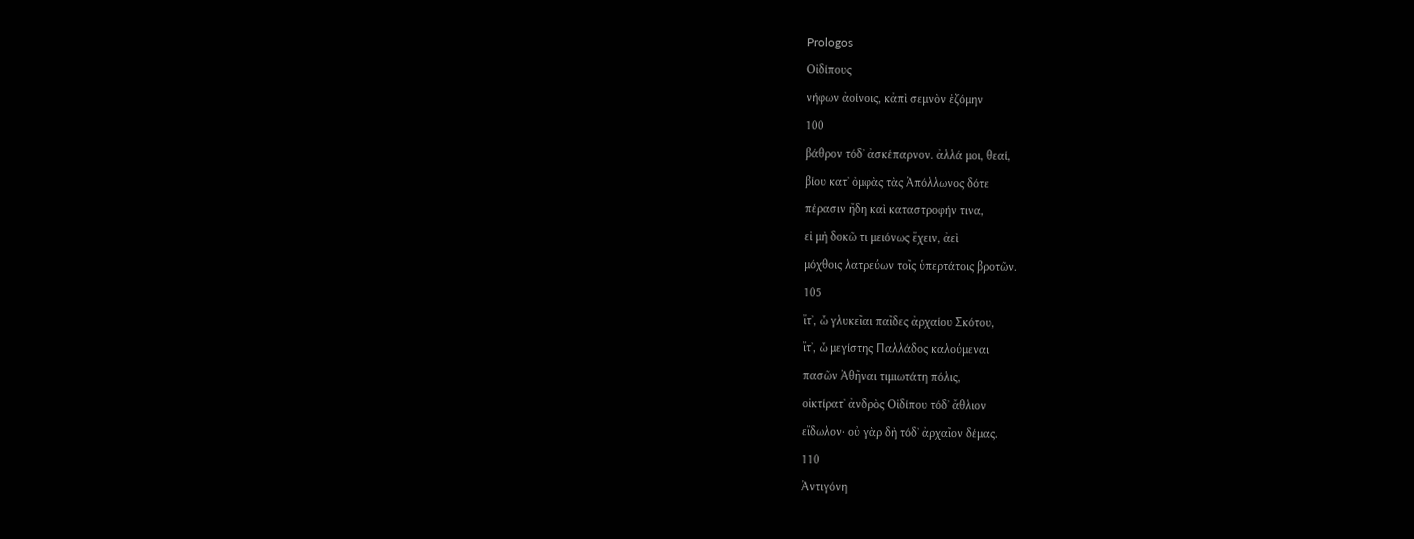Prologos
Οἰδίπους
νήφων ἀοίνοις, κἀπὶ σεμνὸν ἑζόμην
100
βάθρον τόδʼ ἀσκέπαρνον. ἀλλά μοι, θεαί,
βίου κατʼ ὀμφὰς τὰς Ἀπόλλωνος δότε
πέρασιν ἤδη καὶ καταστροφήν τινα,
εἰ μὴ δοκῶ τι μειόνως ἔχειν, ἀεὶ
μόχθοις λατρεύων τοῖς ὑπερτάτοις βροτῶν.
105
ἴτʼ, ὦ γλυκεῖαι παῖδες ἀρχαίου Σκότου,
ἴτʼ, ὦ μεγίστης Παλλάδος καλούμεναι
πασῶν Ἀθῆναι τιμιωτάτη πόλις,
οἰκτίρατʼ ἀνδρὸς Οἰδίπου τόδʼ ἄθλιον
εἴδωλον· οὐ γὰρ δὴ τόδʼ ἀρχαῖον δέμας.
110
Ἀντιγόνη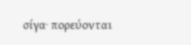σίγα· πορεύονται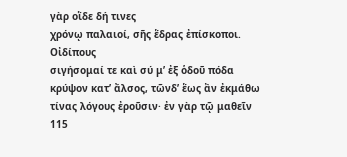γὰρ οἵδε δή τινες
χρόνῳ παλαιοί, σῆς ἕδρας ἐπίσκοποι.
Οἰδίπους
σιγήσομαί τε καὶ σύ μʼ ἐξ ὁδοῦ πόδα
κρύψον κατʼ ἄλσος, τῶνδʼ ἕως ἂν ἐκμάθω
τίνας λόγους ἐροῦσιν· ἐν γὰρ τῷ μαθεῖν
115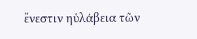ἔνεστιν ηὑλάβεια τῶν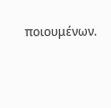ποιουμένων.